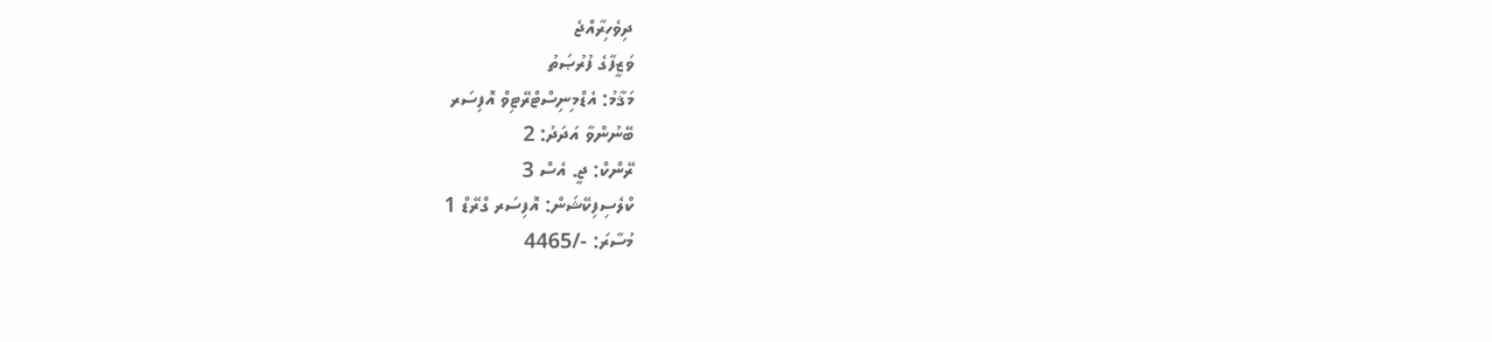ދިވެހިރާއްޖެ
ވަޒީފާގެ ފުރުޞަތު
މަޤާމު: އެޑްމިނިސްޓްރޭޓިވް އޮފިސަރ
ބޭނުންވާ އަދަދު: 2
ރޭންކް: ޖީ. އެސް 3
ކްލެސިފިކޭޝަން: އޮފިސަރ ގްރޭޑް 1
މުސާރަ: -/4465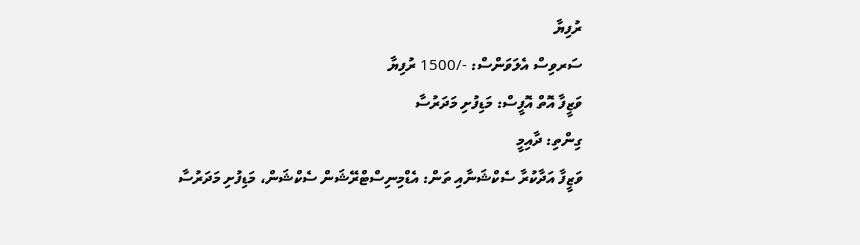ރުފިޔާ
ސަރވިސް އެލަވަންސް: -/1500 ރުފިޔާ
ވަޒީފާ އޮތް އޮފީސް: މަޑިފުށި މަދަރުސާ
ގިންތި: ދާއިމީ
ވަޒީފާ އަދާކުރާ ސެކްޝަނާއި ތަން: އެޑްމިނިސްޓްރޭޝަން ސެކްޝަން، މަޑިފުށި މަދަރުސާ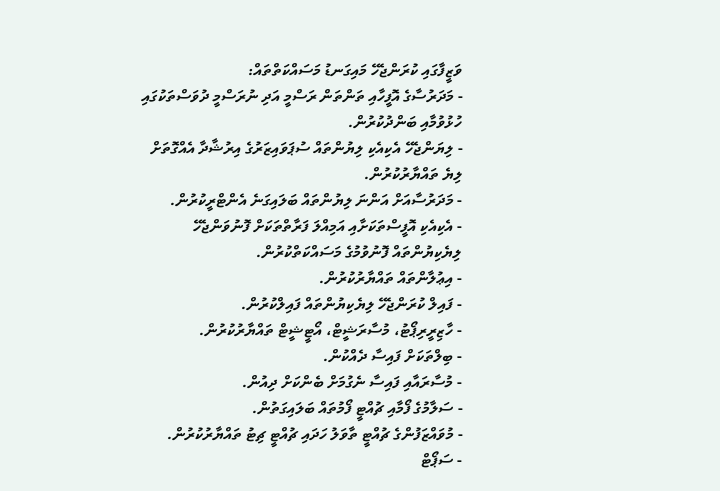ވަޒީފާގައި ކުރަންޖެހޭ މައިގަނޑު މަސައްކަތްތައް:
- މަދަރުސާގެ އޮފީހާއި ތަންތަން ރަސްމީ އަދި ނުރަސްމީ ދުވަސްތަކުގައި ހުޅުވުމާއި ބަންދުކުރުން.
- ލިޔަންޖެހޭ އެކިއެކި ލިޔުންތައް ސުޕަވައިޒަރުގެ އިރުޝާދާ އެއްގޮތަށް ލިޔެ ތައްޔާރުކުރުން.
- މަދަރުސާއަށް އަންނަ ލިޔުންތައް ބަލައިގަނެ އެންޓްރީކުރުން.
- އެކިއެކި އޮފީސްތަކަށާއި އަމިއްލަ ފަރާތްތަކަށް ފޮނުވަންޖެހޭ ލިޔެކިޔުންތައް ފޮނުވުމުގެ މަސައްކަތްކުރުން.
- އިޢުލާންތައް ތައްޔާރުކުރުން.
- ފައިލް ކުރަންޖެހޭ ލިޔެކިޔުންތައް ފައިލްކުރުން.
- ހާޒިރީރިޕޯޓު، މުސާރަޝީޓް، އޯޓީޝީޓް ތައްޔާރުކުރުން.
- ބިލްތަކަށް ފައިސާ ދެއްކުން.
- މުސާރައާއި ފައިސާ ނެގުމަށް ބެންކަށް ދިއުން.
- ސަލާމުގެ ފޯމާއި ޗުއްޓީ ފޯމުތައް ބަލައިގަތުން.
- މުވައްޒަފުންގެ ޗުއްޓީ ތާވަލު ހަދައި ޗުއްޓީ ޗިޓު ތައްޔާރުކުރުން.
- ސަޕޯޓް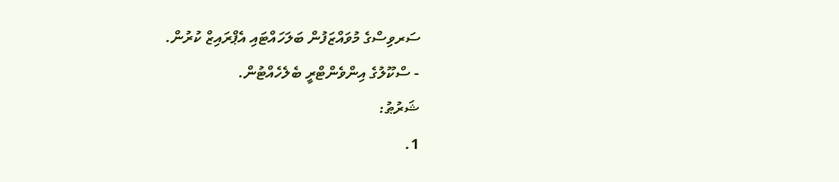ސަރވިސްގެ މުވައްޒަފުން ބަލަހައްޓައި އެޕްރައިޒް ކުރުން.
- ސްކޫލުގެ އިންވެންޓްރީ ބެލެހެއްޓުން.
ޝަރުޠު:
1.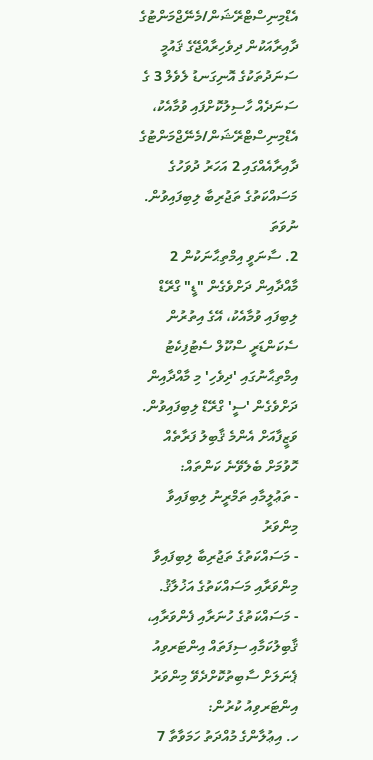އެޑްމިނިސްޓްރޭޝަން/މެނޭޖްމަންޓުގެ ދާއިރާއަކުން ދިވެހިރާއްޖޭގެ ޤައުމީ ސަނަދުތަކުގެ އޮނިގަނޑު ލެވެލް 3 ގެ ސަނަދެއް ހާސިލުކޮށްފައި ވުމާއެކު، އެޑްމިނިސްޓްރޭޝަން/މެނޭޖްމަންޓުގެ ދާއިރާއެއްގައި 2 އަހަރު ދުވަހުގެ މަސައްކަތުގެ ތަޖުރިބާ ލިބިފައިވުން.
ނުވަތަ
2. ސާނަވީ އިމްތިޙާނަކުން 2 މާއްދާއިން ދަށްވެގެން "ޑީ" ގްރޭޑް ލިބިފައި ވުމާއެކު، އޭގެ އިތުރުން ސެކަންޑަރީ ސްކޫލް ސެޓުފިކެޓު އިމްތިޙާނުގައި 'ދިވެހި' މި މާއްދާއިން ދަށްވެގެން 'ސީ' ގްރޭޑް ލިބިފައިވުން.
ވަޒީފާއަށް އެންމެ ޤާބިލު ފަރާތެއް ހޮވުމަށް ބެލެވޭނެ ކަންތައް:
- ތަޢުލީމާއި ތަމްރީނު ލިބިފައިވާ މިންވަރު
- މަސައްކަތުގެ ތަޖުރިބާ ލިބިފައިވާ މިންވަރާއި މަސައްކަތުގެ އަޚުލާޤު.
- މަސައްކަތުގެ ހުނަރާއި ފެންވަރާއި، ޤާބިލުކަމާއި ސިފަތައް އިންޓަރވިއު ޕެނަލަށް ސާބިތުކޮށްދެވޭ މިންވަރު
އިންޓަރވިއު ކުރުން:
ހ. އިޢުލާންގެ މުއްދަތު ހަމަވާތާ 7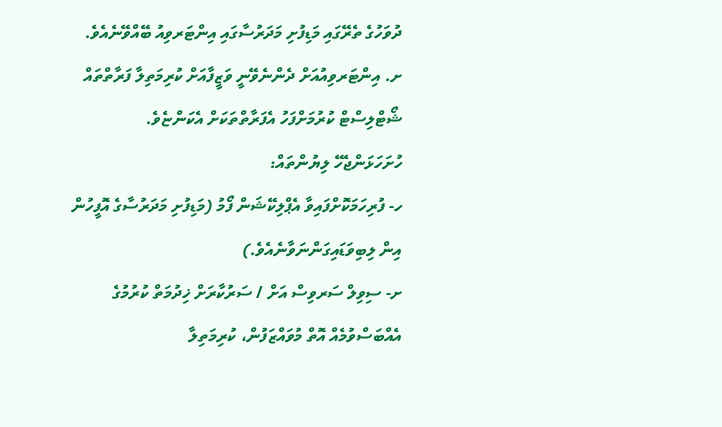ދުވަހުގެ ތެރޭގައި މަޑިފުށި މަދަރުސާގައި އިންޓަރވިއު ބޭއްވޭނެއެވެ.
ށ. އިންޓަރވިއުއަށް ދެންނެވޭނީ ވަޒީފާއަށް ކުރިމަތިލާ ފަރާތްތައް ޝޯޓްލިސްޓް ކުރުމަށްފަހު އެފަރާތްތަކަށް އެކަންޏެވެ.
ހުށަހަޅަންޖެހޭ ލިޔުންތައް:
ހ- ފުރިހަމަކޮށްފައިވާ އެޕްލިކޭޝަން ފޯމު (މަޑިފުށި މަދަރުސާގެ އޮފީހުން އިން ލިބިވަޑައިގަންނަވާނެއެވެ.)
ށ- ސިވިލް ސަރވިސް އަށް / ސަރުކާރަށް ޚިދުމަތް ކުރުމުގެ އެއްބަސްވުމެއް އޮތް މުވައްޒަފުން، ކުރިމަތިލާ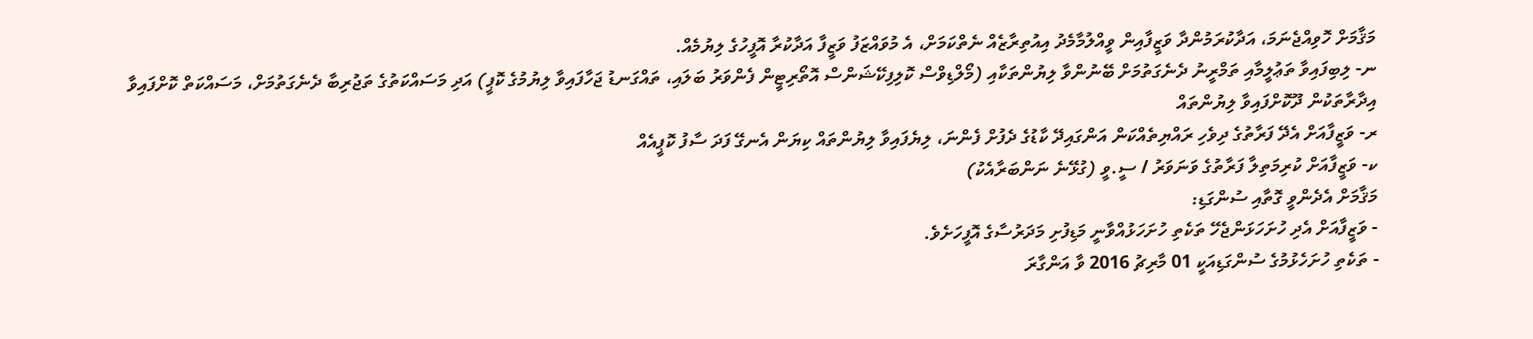މަޤާމަށް ހޮވިއްޖެނަމަ، އަދާކުރަމުންދާ ވަޒީފާއިން ވީއްލުމާމެދު އިއުތިރާޒެއް ނެތްކަމަށް، އެ މުވައްޒަފު ވަޒީފާ އަދާކުރާ އޮފީހުގެ ލިޔުމެއް.
ނ- ލިބިފައިވާ ތަޢުލީމާއި ތަމްރީނު ދެނެގަތުމަށް ބޭނުންވާ ލިޔުންތަކާއި (މޯލްޑިވްސް ކޮލިފިކޭޝަންސް އޮތޯރިޓީން ފެންވަރު ބަލައި، ތައްގަނޑު ޖަހާފައިވާ ލިޔުމުގެ ކޮޕީ) އަދި މަސައްކަތުގެ ތަޖުރިބާ ދެނެގަތުމަށް، މަސައްކަތް ކޮށްފައިވާ އިދާރާތަކުން ދޫކޮށްފައިވާ ލިޔުންތައް
ރ- ވަޒީފާއަށް އެދޭ ފަރާތުގެ ދިވެހި ރައްޔިތެއްކަން އަންގައިދޭ ކާޑުގެ ދެފުށް ފެންނަ، ލިޔެފައިވާ ލިޔުންތައް ކިޔަން އެނގޭ ފަދަ ސާފު ކޮޕީއެއް
ކ- ވަޒީފާއަށް ކުރިމަތިލާ ފަރާތުގެ ވަނަވަރު / ސީ.ވީ (ގުޅޭނެ ނަންބަރާއެކު)
މަޤާމަށް އެދެންވީ ގޮތާއި ސުންގަޑި:
- ވަޒީފާއަށް އެދި ހުށަހަޅަންޖެހޭ ތަކެތި ހުށަހަޅުއްވާނީ މަޑިފުށި މަދަރުސާގެ އޮފީހަށެވެ.
- ތަކެތި ހުށަހެޅުމުގެ ސުންގަޑިއަކީ 01 މާރިޗު 2016 ވާ އަންގާރަ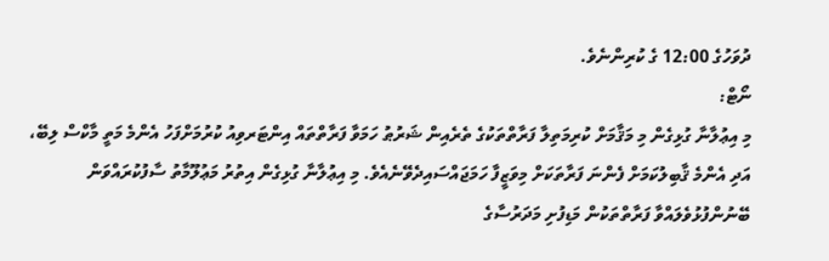ދުވަހުގެ 12:00 ގެ ކުރިންނެވެ.
ނޯޓް:
މި އިޢުލާނާ ގުޅިގެން މި މަޤާމަށް ކުރިމަތިލާ ފަރާތްތަކުގެ ތެރެއިން ޝަރުޠު ހަމަވާ ފަރާތްތައް އިންޓަރވިއު ކުރުމަށްފަހު އެންމެ މަތީ މާކްސް ލިބޭ، އަދި އެންމެ ޤާބިލުކަމަށް ފެންނަ ފަރާތަކަށް މިވަޒީފާ ހަމަޖައްސައިދެވޭނެއެވެ. މި އިޢުލާނާ ގުޅިގެން އިތުރު މަޢުލޫމާތު ސާފުކުރައްވަން ބޭނުންފުޅުވެލައްވާ ފަރާތްތަކުން މަޑިފުށި މަދަރުސާގެ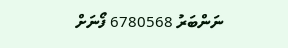ނަންބަރު 6780568 ފޯނަށް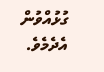ގުޅުއްވުން އެދެމެވެ.